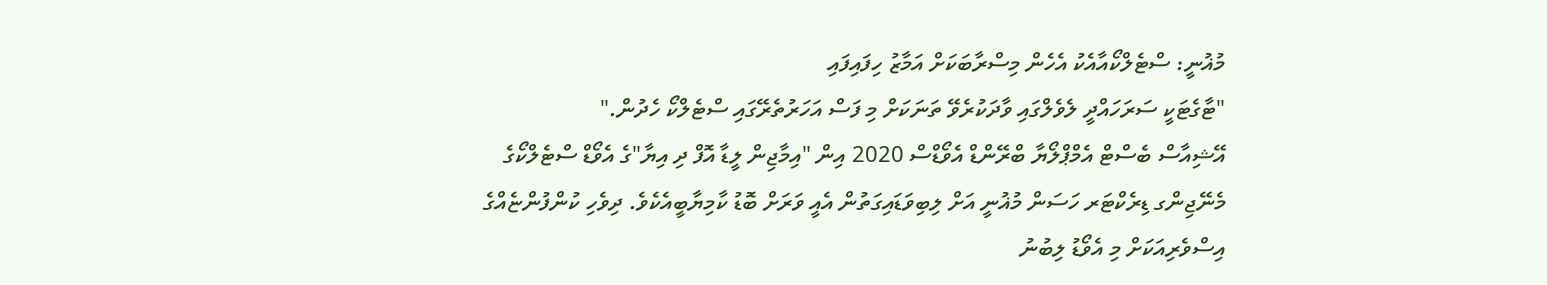މުޣުނީ: ސްޓެލްކޯއާއެކު އެހެން މިސްރާބަކަށް އަމާޒު ހިފައިފައި
"ޓާގެޓަކީ ސަރަހައްދީ ލެވެލްގައި ވާދަކުރެވޭ ތަނަކަށް މި ފަސް އަހަރުތެރޭގައި ސްޓެލްކޯ ހެދުން."
އޭޝިއާސް ބެސްޓް އެމްޕްލޯޔާ ބްރޭންޑް އެވޯޑްސް 2020 އިން "އިމާޖިން ލީޑާ އޮފް ދި އިޔާ"ގެ އެވޯޑް ސްޓެލްކޯގެ މެނޭޖިންގ ޑިރެކްޓަރ ހަސަން މުޣުނީ އަށް ލިބިވަޑައިގަތުން އެއީ ވަރަށް ބޮޑު ކާމިޔާބީއެކެވެ. ދިވެހި ކުންފުންޏެއްގެ އިސްވެރިއަކަށް މި އެވޯޑު ލިބުނު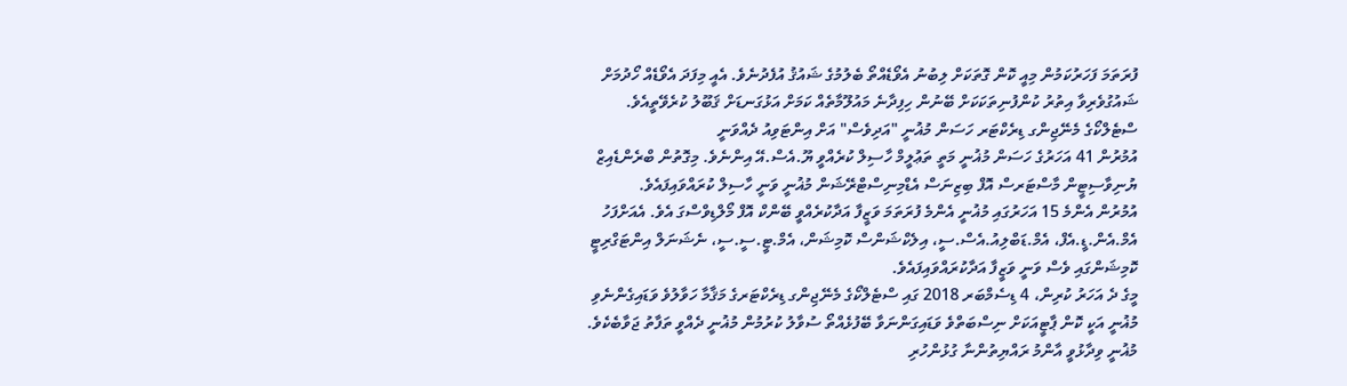ފުރަތަމަ ފަހަރުކަމުން މިއީ ކޮން ގޮތަކަށް ލިބުނު އެވޯޑެއްތޯ ބެލުމުގެ ޝައުޤު އުފެދުނެވެ. އެއީ މިފަދަ އެވޯޑެއް ހޯދުމަށް ޝައުގުވެރިވާ އިތުރު ކުންފުނިތަކަކަށް ބޭނުން ހިފިދާނެ މައުލޫމާތެއް ކަމަށް އަޅުގަނޑަށް ޤަބޫލު ކުރެވޭތީއެވެ.
ސްޓެލްކޯގެ މެނޭޖިންގ ޑިރެކްޓަރ ހަސަން މުޣުނީ "އަދިވެސް" އަށް އިންޓަވިއު ދެއްވަނީ
އުމުރުން 41 އަހަރުގެ ހަސަން މުޣުނީ މަތީ ތަޢުލީމް ހާސިލް ކުރެއްވީ ޔޫ.އެސް.އޭ އިންނެވެ. މިގޮތުން ބްރެންޑެއިޒް ޔުނިވާސިޓީން މާސްޓަރސް އޮފް ބިޒިނަސް އެޑްމިނިސްޓްރޭޝަން މުޣުނީ ވަނީ ހާސިލް ކުރައްވައިފައެވެ.
އުމުރުން އެންމެ 15 އަހަރުގައި މުޣުނީ އެންމެ ފުރަތަމަ ވަޒީފާ އަދާކުރެއްވީ ބޭންކް އޮފް މޯލްޑިވްސްގަ އެވެ. އެއަށްފަހު އެމް.އެން.ޑީ.އެފް، އެމް.ޑަބްލިއު.އެސް.ސީ، އިލެކްޝަންސް ކޮމިޝަން، އެމް.ޓީ.ސީ.ސީ، ނެޝަނަލް އިންޓަގްރިޓީ ކޮމިޝަންގައި ވެސް ވަނީ ވަޒީފާ އަދާކުރައްވައިފައެވެ.
މީގެ ދެ އަހަރު ކުރިން، 4 ޑިސެމްބަރ 2018 ގައި ސްޓެލްކޯގެ މެނޭޖިންގ ޑިރެކްޓަރގެ މަޤާމާ ހަވާލުވެ ވަޑައިގެންނެވި މުޣުނީ އަކީ ކޮން ޕާޓީއަކަށް ނިސްބަތްވެ ވަޑައިގަންނަވާ ބޭފުޅެއްތޯ ސުވާލު ކުރުމުން މުޣުނީ ދެއްވީ ތަފާތު ޖަވާބެކެވެ. މުޣުނީ ވިދާޅުވީ އާންމު ރައްޔިތުންނާ ގުޅުންހުރި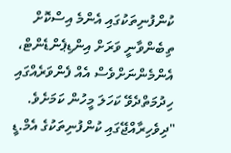ކުންފުނިތަކުގައި އެންމެ އިސްކޮށް ތިބެންވާނީ ވަރަށް އިންޑިޕެންޑެންޓް، އެންމެންނަށްވެސް އެއް ފެންވަރެއްގައި ހިދުމަތްދެވޭ ކަހަލަ މީހުން ކަމަށެވެ.
"ދިވެހިރާއްޖޭގައި ކުންފުނިތަކުގެ އެމް.ޑީ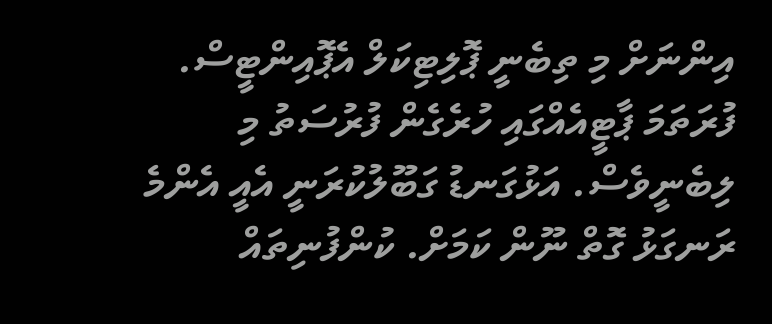އިންނަށް މި ތިބެނީ ޕޮލިޓިކަލް އެޕޮއިންޓީސް. ފުރަތަމަ ޕާޓީއެއްގައި ހުރެގެން ފުރުސަތު މި ލިބެނީވެސް. އަޅުގަނޑު ގަބޫލުކުރަނީ އެއީ އެންމެ ރަނގަޅު ގޮތް ނޫން ކަމަށް. ކުންފުނިތައް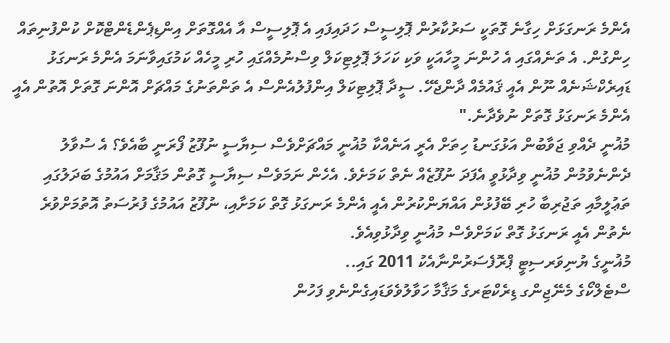އެންމެ ރަނގަޅަށް ހިގާނެ ގޮތަކީ ސަރުކާރުން ޕޮލިސީސް ހަދައިފައި އެ ޕޮލިސީސް އާ އެއްގޮތަށް އިންޑިޕެންޑެންޓްކޮށް ކުންފުނިތައް ހިންގުން. އެ ތަނެއްގައި އެ ހުންނަ މީހާއަކީ ވަކި ކަހަލަ ޕޮލިޓިކަލް ވިސްނުމެއްގައި ހުރި މީހެއް ކަމުގައިވާނަމަ އެންމެ ރަނގަޅު ޑައިރެކްޝަނެއް ނޫން އެއީ ޤައުމެއް ދާންޖެހޭ. ސީދާ ޕޮލިޓިކަލް އިންފުލުއެންސް އެ ތަންތަނުގެ މައްޗަށް އޮންނަ ގޮތަށް އޮތުން އެއީ އެންމެ ރަނގަޅު ގޮތަށް ނުވެދާނެ."
މުޣުނީ ދެއްވި ޖަވާބުން އަޅުގަނޑު ހިތަށް އެރީ އަނެއްކާ މުޣުނީ މައްޗަށްވެސް ސިޔާސީ ނުފޫޒު ފޯރަނީ ބާއެވެ؟ އެ ސުވާލު ދެންނެވުމުން މުޣުނީ ވިދާޅުވީ އެފަދަ ނުފޫޒެއް ނެތް ކަމަށެވެ. އެހެން ނަމަވެސް ސިޔާސީ ގޮތުން މަޤާމަށް އައުމުގެ ބަދަލުގައި ތަޢުލީމާއި ތަޖުރިބާ ހުރި ބޭފުޅުން އައްޔަންކުރުން އެއީ އެންމެ ރަނގަޅު ގޮތް ކަމަށާއި، ނުފޫޒު އައުމުގެ ފުރުސަތު އޮތުމަށްވުރެ ނެތުން އެއީ ރަނގަޅު ގޮތް ކަމަށްވެސް މުޣުނީ ވިދާޅުވިއެވެ.
މުޣުނީގެ ޔުނިވަރސިޓީ ޕްރޮފެސަރުންނާއެކު 2011 ގައި..
ސްޓެލްކޯގެ މެނޭޖިންގ ޑިރެކްޓަރގެ މަޤާމާ ހަވާލުވެވަޑައިގެންނެވި ފަހުން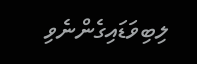ލިބިވަޑައިގެންނެވި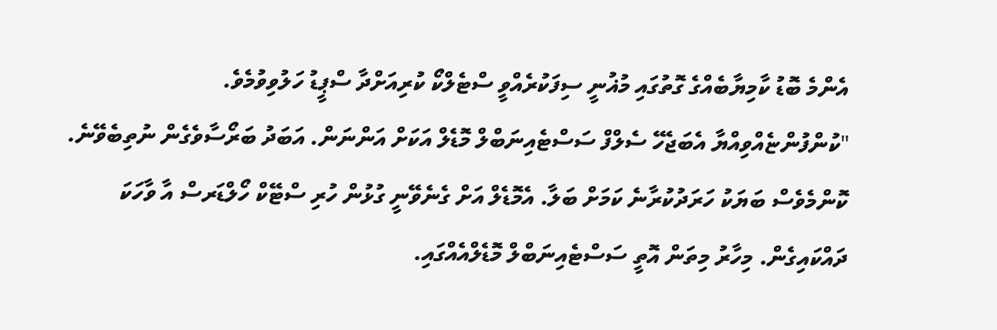އެންމެ ބޮޑު ކާމިޔާބެއްގެ ގޮތުގައި މުޣުނީ ސިފަކުރެއްވީ ސްޓެލްކޯ ކުރިއަށްދާ ސްޕީޑު ހަލުވިވުމެވެ.
"ކުންފުންޏެއްވިއްޔާ އެބަޖެހޭ ސެލްފް ސަސްޓެއިނަބްލް މޮޑެލް އަކަށް އަންނަން. އަބަދު ބަރޯސާވެގެން ނުތިބެވޭނެ. ކޮންމެވެސް ބަޔަކު ހަރަދުކުރާނެ ކަމަށް ބަލާ. އެމޮޑެލް އަށް ގެނެވޭނީ ގުޅުން ހުރި ސްޓޭކް ހޯލްޑަރސް އާ ވާހަކަ ދައްކައިގެން. މިހާރު މިތަން އޮތީ ސަސްޓެއިނަބްލް މޮޑެލްއެއްގައި.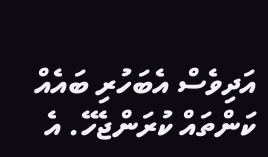އަދިވެސް އެބަހުރި ބައެއް ކަންތައް ކުރަންޖެހޭ. އެ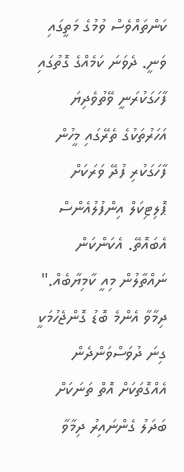ކަންތައްވެސް ވުމުގެ މަތީގައި ވަނީ. ދެވަނަ ކަމެއްގެ ގޮތުގައި ފާހަގަކުރަނީ ވޭތުވެދިޔަ އަހަރުތަކުގެ ތެރޭގައި މީހުން ފާހަގަކުރި ފުދޭ ވަރަކަށް ޕޮލިޓިކަލް އިންފުލުއެންސް އެބައޮތޭ. އެކަންކަން ނައްތާލުން މިއީ ކާމިޔާބެއް."
ދިމާވާ އެންމެ ބޮޑު ގޮންޖެހުމަކީ ގިނަ ދުވަސްވަންދެން އެއްގޮތަކަށް އޮތް ތަނަކަށް ބަދަލު ގެންނައިރު ދިމާވާ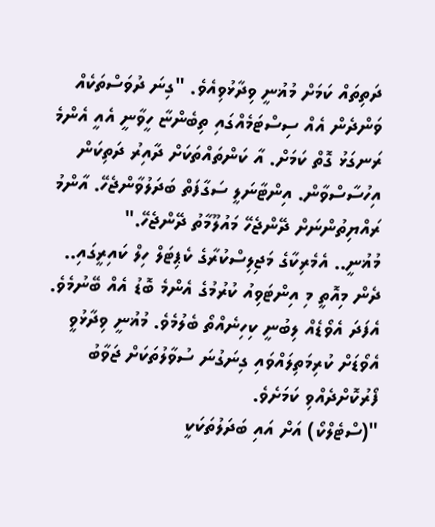ދަތިތައް ކަމަށް މުޣުނީ ވިދާޅުވިއެވެ. "ގިނަ ދުވަސްތަކެއް ވަންދެން އެއް ސިސްޓަމެއްގައި ތިބެންޏާ ހީވާނީ އެއީ އެންމެ ރަނގަޅު ގޮތް ކަމަށް. އާ ކަންތައްތަކަށް ދާއިރު ދަތިކަން އިހުސާސްވާން. އިންޓާނަލީ ސަގާފަތް ބަދަލުވާންޖެހޭ. އާންމު ރައްޔިތުންނަށް ދޭންޖެހޭ މައުލޫމާތު ދޭންޖެހޭ."
މުޣުނީ.. އެމެރިކާގެ މަޖިލިސްކުރާގެ ކެޕިޓަލް ހިލް ކައިރީގައި..
ދެން މިއޮތީ މި އިންޓަވިއު ކުރުމުގެ އެންމެ ބޮޑު އެއް ބޭނުމެވެ. އެފަދަ އެވޯޑެއް ލިބުނީ ކިހިނެއްތޯ ބެލުމެވެ. މުޣުނީ ވިދާޅުވީ އެވޯޑަށް ކުރިމަތިލައްވައި ގިނަގުނަ ސުވާލުތަކަށް ޖަވާބު ފޯރުކޮށްދެއްވި ކަމަށެވެ.
"(ސްޓެލްކޯ) އަށް އައި ބަދަލުތަކަކީ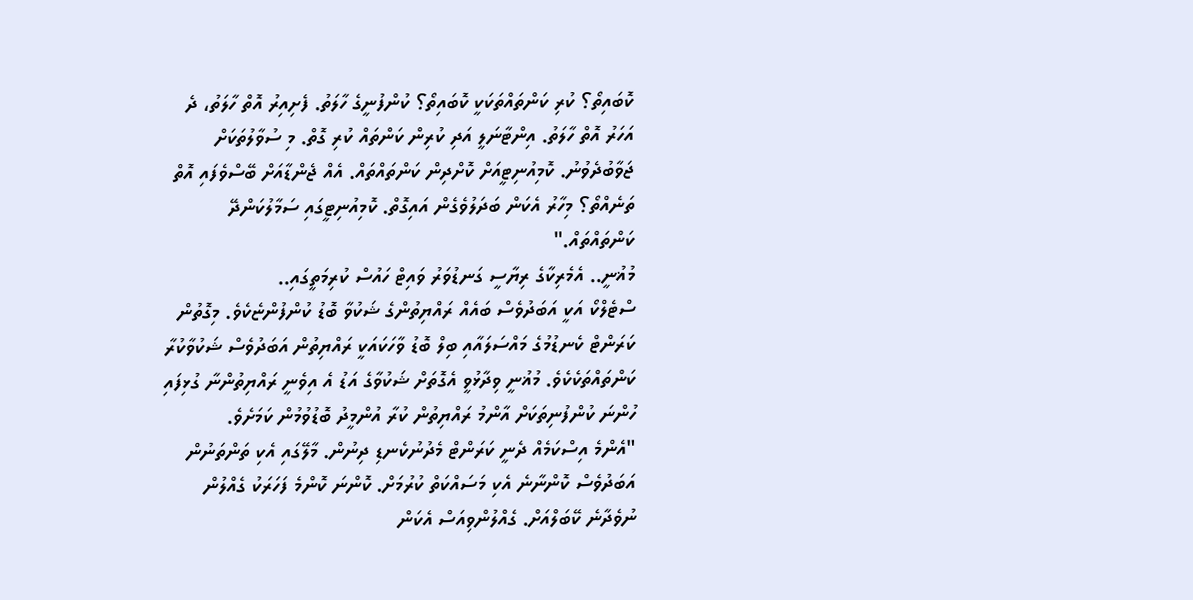ކޮބައިތޯ؟ ކުރި ކަންތައްތަކަކީ ކޮބައިތޯ؟ ކުންފުނީގެ ހާލަތު. ފެށިއިރު އޮތް ހާލަތު، ދެ އަހަރު އޮތް ހާލަތު. އިންޓާނަލީ އަދި ކުރިން ކަންތައް ކުރި ގޮތް. މި ސުވާލުތަކަށް ޖަވާބުދެވުނު. ކޮމިއުނިޓީއަށް ކޮށްދިން ކަންތައްތައް. އެއް ޖެންޑާއަށް ބޭސްވެފައި އޮތް ތަނެއްތޯ؟ މިހާރު އެކަން ބަދަލުވެގެން އައިގޮތް. ކޮމިއުނިޓީގައި ސަމާލުކަންދޭ ކަންތައްތައް."
މުޣުނީ.. އެމެރިކާގެ ރިޔާސީ ގަނޑުވަރު ވައިޓް ހައުސް ކުރިމަތީގައި..
ސްޓެލްކޯ އަކީ އަބަދުވެސް ބައެއް ރައްޔިތުންގެ ޝަކުވާ ބޮޑު ކުންފުންޏެކެވެ. މިގޮތުން ކަރަންޓް ކެނޑުމުގެ މައްސަލައާއި ބިލް ބޮޑު ވާހަކައަކީ ރައްޔިތުން އަބަދުވެސް ޝަކުވާކުރާ ކަންތައްތަކެކެވެ. މުޣުނީ ވިދާޅުވީ އެގޮތަށް ޝަކުވާގެ އަޑު އެ އިވެނީ ރައްޔިތުންނާ ގުޅިފައި ހުންނަ ކުންފުނިތަކަށް އާންމު ރައްޔިތުން ކުރާ އުންމީދު ބޮޑުވުމުން ކަމަށެވެ.
"އެންމެ އިސްކަމެއް ދެނީ ކަރަންޓް މެދުނުކެނޑި ދިނުން. މާލޭގައި އެކި ތަންތަނުން އަބަދުވެސް ކޮންނާނެ އެކި މަސައްކަތް ކުރުމަށް. ކޮންނަ ކޮންމެ ފަހަރަކު ގެއްލުން ނުވެދާނެ ކޭބަލްއަށް. ގެއްލުންވިއަސް އެކަން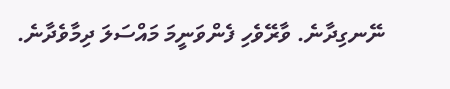ނޭނގިދާނެ. ވާރޭވެހި ފެންވަނީމަ މައްސަލަ ދިމާވެދާނެ.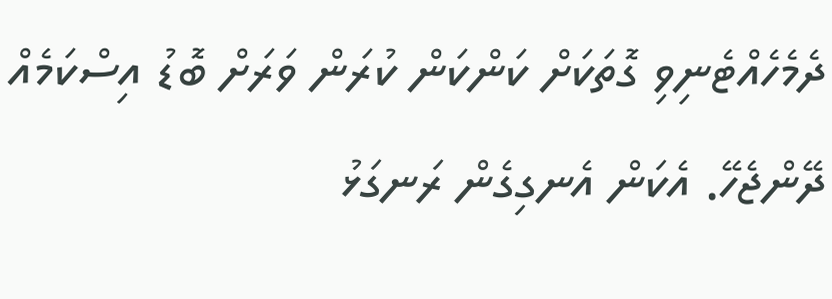ދެމެހެއްޓެނިވި ގޮތަކަށް ކަންކަން ކުރަން ވަރަށް ބޮޑު އިސްކަމެއް ދޭންޖެހޭ. އެކަން އެނގިގެން ރަނގަޅު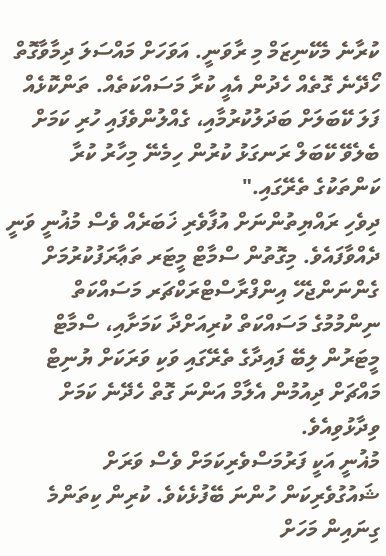ކުރާނެ މެކޭނިޒަމް މި ރާވަނީ. އަވަހަށް މައްސަލަ ދިމާވާގޮތް ހޯދޭނެ ގޮތެއް ހެދުން އެއީ ކުރާ މަސައްކަތެއް. ތަންކޮޅެއް ފަލަ ކޭބަލަށް ބަދަލުކުރުމާއި، ގެއްލުންވެފައި ހުރި ކަމަށް ބެލެވޭ ކޭބަލް ރަނގަޅު ކުރުން ހިމެނޭ މިހާރު ކުރާ ކަންތަކުގެ ތެރޭގައި."
ދިވެހި ރައްޔިތުންނަށް އުފާވެރި ޚަބަރެއް ވެސް މުޣުނީ ވަނީ ދެއްވާފައެވެ. މިގޮތުން ސްމާޓް މީޓަރ ތަޢާރަފުކުރުމަށް ގެންނަންޖެހޭ އިންފްރާސްޓްރަކްޗަރ މަސައްކަތް ނިންމުމުގެ މަސައްކަތް ކުރިއަށްދާ ކަމަށާއި، ސްމާޓް މީޓަރުން ލިބޭ ފައިދާގެ ތެރޭގައި ވަކި ވަރަކަށް ޔުނިޓް މައްޗަށް ދިއުމުން އެލާމް އަންނަ ގޮތް ހެދޭނެ ކަމަށް ވިދާޅުވިއެވެ.
މުޣުނީ އަކީ ފަރުމަސްވެރިކަމަށް ވެސް ވަރަށް ޝައުގުވެރިކަން ހުންނަ ބޭފުޅެކެވެ. ކުރިން ކިތަންމެ ގިނައިން މަހަށް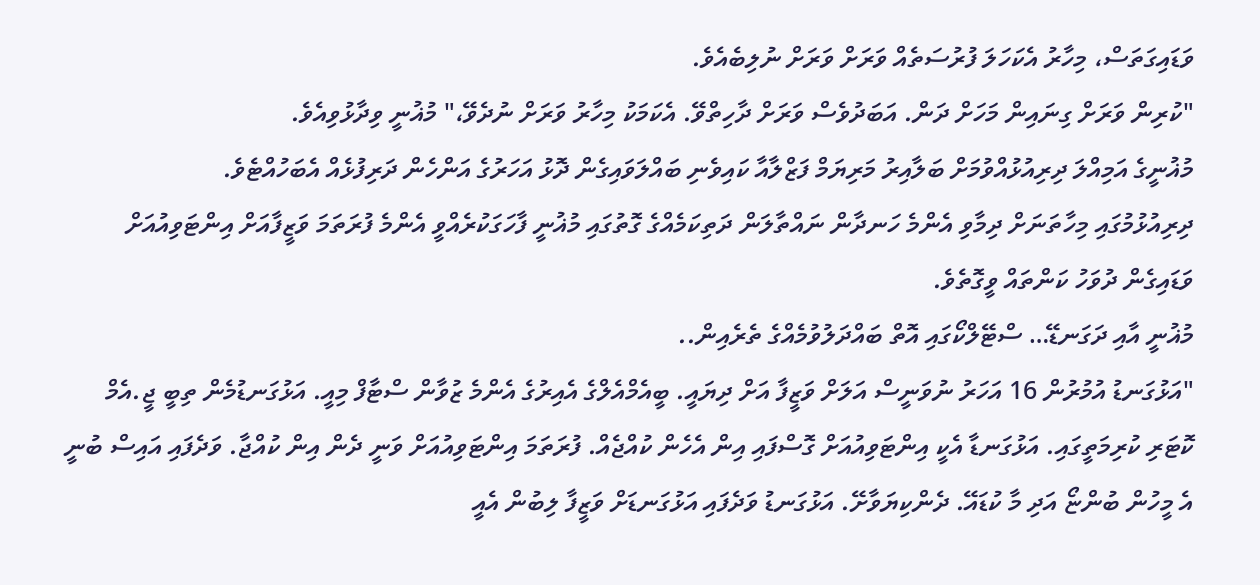ވަޑައިގަތަސް، މިހާރު އެކަހަލަ ފުރުސަތެއް ވަރަށް ވަރަށް ނުލިބެއެވެ.
"ކުރިން ވަރަށް ގިނައިން މަހަށް ދަން. އަބަދުވެސް ވަރަށް ދާހިތްވޭ. އެކަމަކު މިހާރު ވަރަށް ނުދެވޭ،" މުޣުނީ ވިދާޅުވިއެވެ.
މުޣުނީގެ އަމިއްލަ ދިރިއުޅުއްވުމަށް ބަލާއިރު މަރިޔަމް ފަޒްލާއާ ކައިވެނި ބައްލަވައިގެން ދޮޅު އަހަރުގެ އަންހެން ދަރިފުޅެއް އެބަހުއްޓެވެ.
ދިރިއުޅުމުގައި މިހާތަނަށް ދިމާވި އެންމެ ހަނދާން ނައްތާލަން ދަތިކަމެއްގެ ގޮތުގައި މުޣުނީ ފާހަގަކުރެއްވީ އެންމެ ފުރަތަމަ ވަޒީފާއަށް އިންޓަވިއުއަށް ވަޑައިގެން ދުވަހު ކަންތައް ވީގޮތެވެ.
މުޣުނީ އާއި ދަގަނޑޭ… ސްޓޭލްކޯގައި އޮތް ބައްދަލުވުމެއްގެ ތެރެއިން..
"އަޅުގަނޑު އުމުރުން 16 އަހަރު ނުވަނީސް އަލަށް ވަޒީފާ އަށް ދިޔައީ. ބީއެމްއެލްގެ އެއިރުގެ އެންމެ ޒުވާން ސްޓާފް މިއީ. އަޅުގަނޑުމެން ތިބީ ޖީ.އެމް ކޮޓަރި ކުރިމަތީގައި. އަޅުގަނޑާ އެކީ އިންޓަވިއުއަށް ގޮސްފައި އިން އެހެން ކުއްޖެއް. ފުރަތަމަ އިންޓަވިއުއަށް ވަނީ ދެން އިން ކުއްޖާ. ވަދެފައި އައިސް ބުނީ އެ މީހުން ބުންޏޯ އަދި މާ ކުޑައޭ. ދެންކިޔަވާށޭ. އަޅުގަނޑު ވަދެފައި އަޅުގަނޑަށް ވަޒީފާ ލިބުން އެއީ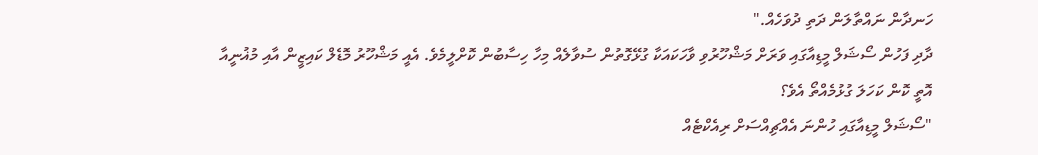ހަނދާން ނައްތާލަން ދަތި ދުވަހެއް."
ދާދި ފަހުން ސޯޝަލް މީޑިއާގައި ވަރަށް މަޝްހޫރުވި ވާހަކައަކާ ގުޅޭގޮތުން ސުވާލެއް މިހާ ހިސާބުން ކޮށްލީމެވެ. އެއީ މަޝްހޫރު މޮޑެލް ކައިޒީން އާއި މުޣުނީއާ އޮތީ ކޮން ކަހަލަ ގުޅުމެއްތޯ އެވެ؟
"ސޯޝަލް މީޑިއާގައި ހުންނަ އެއްޗިއްސަށް ރިއެކްޓެއް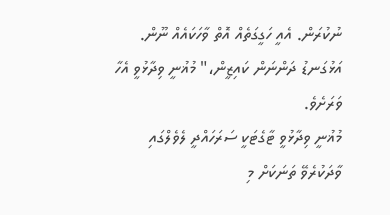ނުކުރަން. އެއީ ހަގީގަތެއް އޮތް ވާހަކައެއް ނޫން. އަޅުގަނޑު ދަންނަން ކައިޒީން،" މުޣުނީ ވިދާޅުވީ އެހާ ވަރަށެވެ.
މުޣުނީ ވިދާޅުވީ ޓާގެޓަކީ ސަރަހައްދީ ލެވެލްގައި ވާދަކުރެވޭ ތަނަކަށް މި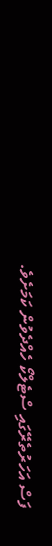ފަސް އަހަރުތެރޭގައި ސްޓެލްކޯ ހެއްދެވުން ކަމަށެވެ.